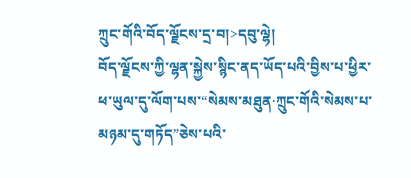ཀྲུང་གོའི་བོད་ལྗོངས་དྲ་བ།>དབུ་ལྷེ།
བོད་ལྗོངས་ཀྱི་ལྷན་སྐྱེས་སྙིང་ནད་ཡོད་པའི་བྱིས་པ་ཕྱིར་ཕ་ཡུལ་དུ་ལོག་པས་“སེམས་མཐུན·ཀྲུང་གོའི་སེམས་པ་མཉམ་དུ་གཏོད”ཅེས་པའི་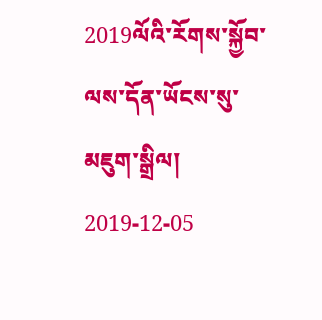2019ལོའི་རོགས་སྐྱོབ་ལས་དོན་ཡོངས་སུ་མཇུག་སྒྲིལ།
2019-12-05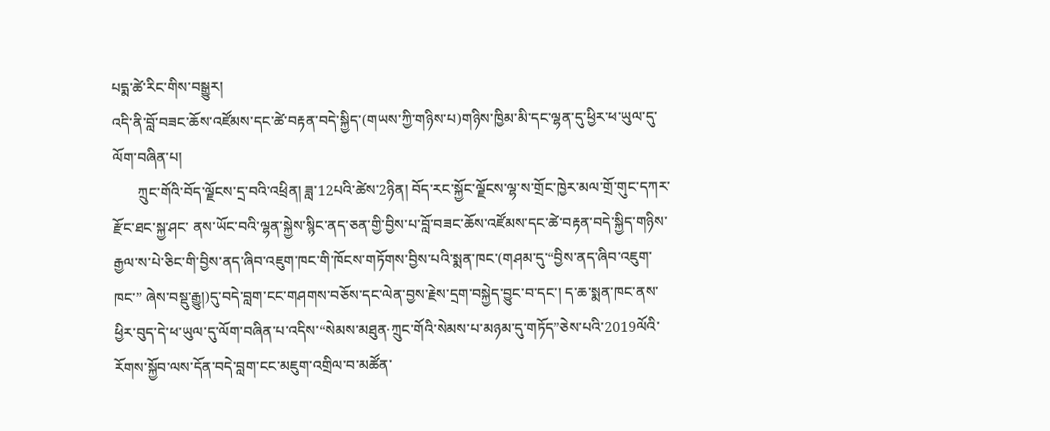པདྨ་ཚེ་རིང་གིས་བསྒྱུར།
འདི་ནི་བློ་བཟང་ཆོས་འཛོམས་དང་ཚེ་བརྟན་བདེ་སྐྱིད་(གཡས་ཀྱི་གཉིས་པ)གཉིས་ཁྱིམ་མི་དང་ལྷན་དུ་ཕྱིར་ཕ་ཡུལ་དུ་ལོག་བཞིན་པ།
       ཀྲུང་གོའི་བོད་ལྗོངས་དྲ་བའི་འཕྲིན། ཟླ་12པའི་ཚེས་2ཉིན། བོད་རང་སྐྱོང་ལྗོངས་ལྷ་ས་གྲོང་ཁྱེར་མལ་གྲོ་གུང་དཀར་རྫོང་ཐང་སྐྱ་ཤང་ ནས་ཡོང་བའི་ལྷན་སྐྱེས་སྙིང་ནད་ཅན་གྱི་བྱིས་པ་བློ་བཟང་ཆོས་འཛོམས་དང་ཚེ་བརྟན་བདེ་སྐྱིད་གཉིས་རྒྱལ་ས་པེ་ཅིང་གི་བྱིས་ནད་ཞིབ་འཇུག་ཁང་གི་ཁོངས་གཏོགས་བྱིས་པའི་སྨན་ཁང་(གཤམ་དུ་“བྱིས་ནད་ཞིབ་འཇུག་ཁང་” ཞེས་བསྡུ་རྒྱུ།)དུ་བདེ་བླག་ངང་གཤགས་བཅོས་དང་ལེན་བྱས་རྗེས་དྲག་བསྐྱེད་བྱུང་བ་དང་། ད་ཆ་སྨན་ཁང་ནས་ཕྱིར་བུད་དེ་ཕ་ཡུལ་དུ་ལོག་བཞིན་པ་འདིས་“སེམས་མཐུན·ཀྲུང་གོའི་སེམས་པ་མཉམ་དུ་གཏོད”ཅེས་པའི་2019ལོའི་རོགས་སྐྱོབ་ལས་དོན་བདེ་བླག་ངང་མཇུག་འགྲིལ་བ་མཚོན་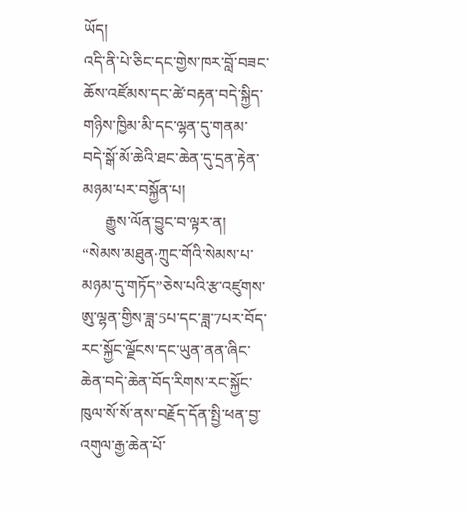ཡོད།
འདི་ནི་པེ་ཅིང་དང་གྱེས་ཁར་བློ་བཟང་ཆོས་འཛོམས་དང་ཚེ་བརྟན་བདེ་སྐྱིད་གཉིས་ཁྱིམ་མི་དང་ལྷན་དུ་གནམ་བདེ་སྒོ་མོ་ཆེའི་ཐང་ཆེན་དུ་དྲན་རྟེན་མཉམ་པར་བསྐྱོན་པ།
      རྒྱུས་ལོན་བྱུང་བ་ལྟར་ན། “སེམས་མཐུན·ཀྲུང་གོའི་སེམས་པ་མཉམ་དུ་གཏོད”ཅེས་པའི་རྩ་འཛུགས་ཨུ་ལྷན་གྱིས་ཟླ་5པ་དང་ཟླ་7པར་བོད་རང་སྐྱོང་ལྗོངས་དང་ཡུན་ནན་ཞིང་ཆེན་བདེ་ཆེན་བོད་རིགས་རང་སྐྱོང་ཁུལ་སོ་སོ་ནས་བརྗོད་དོན་སྤྱི་ཕན་བྱ་འགུལ་རྒྱ་ཆེན་པོ་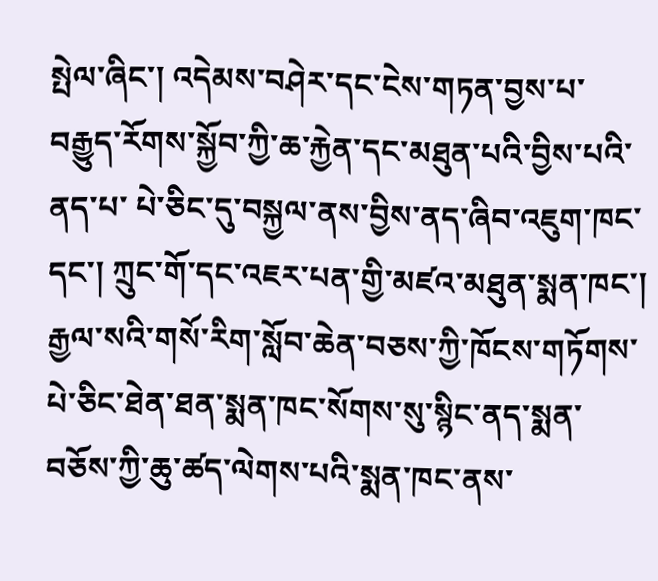སྤེལ་ཞིང་། འདེམས་བཤེར་དང་ངེས་གཏན་བྱས་པ་བརྒྱུད་རོགས་སྐྱོབ་ཀྱི་ཆ་རྐྱེན་དང་མཐུན་པའི་བྱིས་པའི་ནད་པ་ པེ་ཅིང་དུ་བསྐྱལ་ནས་བྱིས་ནད་ཞིབ་འཇུག་ཁང་དང་། ཀྲུང་གོ་དང་འཇར་པན་གྱི་མཛའ་མཐུན་སྨན་ཁང་། རྒྱལ་སའི་གསོ་རིག་སློབ་ཆེན་བཅས་ཀྱི་ཁོངས་གཏོགས་པེ་ཅིང་ཐེན་ཐན་སྨན་ཁང་སོགས་སུ་སྙིང་ནད་སྨན་བཅོས་ཀྱི་ཆུ་ཚད་ལེགས་པའི་སྨན་ཁང་ནས་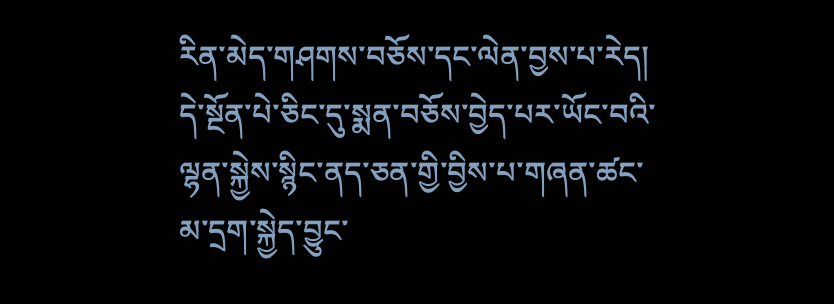རིན་མེད་གཤགས་བཅོས་དང་ལེན་བྱས་པ་རེད། དེ་སྔོན་པེ་ཅིང་དུ་སྨན་བཅོས་བྱེད་པར་ཡོང་བའི་ལྷན་སྐྱེས་སྙིང་ནད་ཅན་གྱི་བྱིས་པ་གཞན་ཚང་མ་དྲག་སྐྱེད་བྱུང་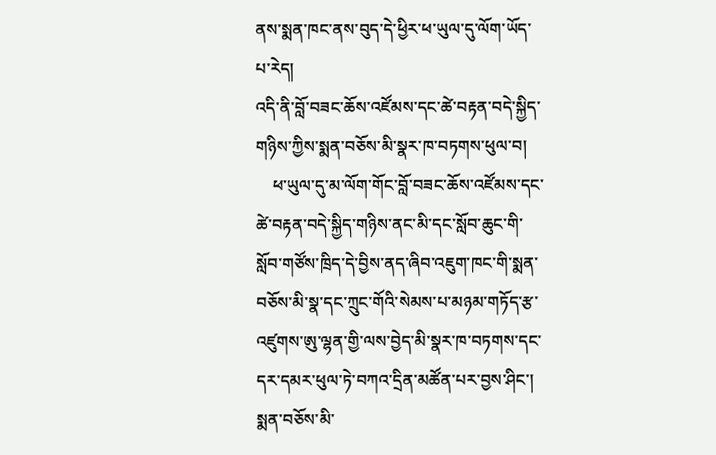ནས་སྨན་ཁང་ནས་བུད་དེ་ཕྱིར་ཕ་ཡུལ་དུ་ལོག་ཡོད་པ་རེད།
འདི་ནི་བློ་བཟང་ཆོས་འཛོམས་དང་ཚེ་བརྟན་བདེ་སྐྱིད་གཉིས་ཀྱིས་སྨན་བཅོས་མི་སྣར་ཁ་བཏགས་ཕུལ་བ།
    ཕ་ཡུལ་དུ་མ་ལོག་གོང་བློ་བཟང་ཆོས་འཛོམས་དང་ཚེ་བརྟན་བདེ་སྐྱིད་གཉིས་ནང་མི་དང་སློབ་ཆུང་གི་སློབ་གཙོས་ཁྲིད་དེ་བྱིས་ནད་ཞིབ་འཇུག་ཁང་གི་སྨན་བཅོས་མི་སྣ་དང་ཀྲུང་གོའི་སེམས་པ་མཉམ་གཏོད་རྩ་འཛུགས་ཨུ་ལྷན་གྱི་ལས་བྱེད་མི་སྣར་ཁ་བཏགས་དང་དར་དམར་ཕུལ་ཏེ་བཀའ་དྲིན་མཚོན་པར་བྱས་ཤིང་། སྨན་བཅོས་མི་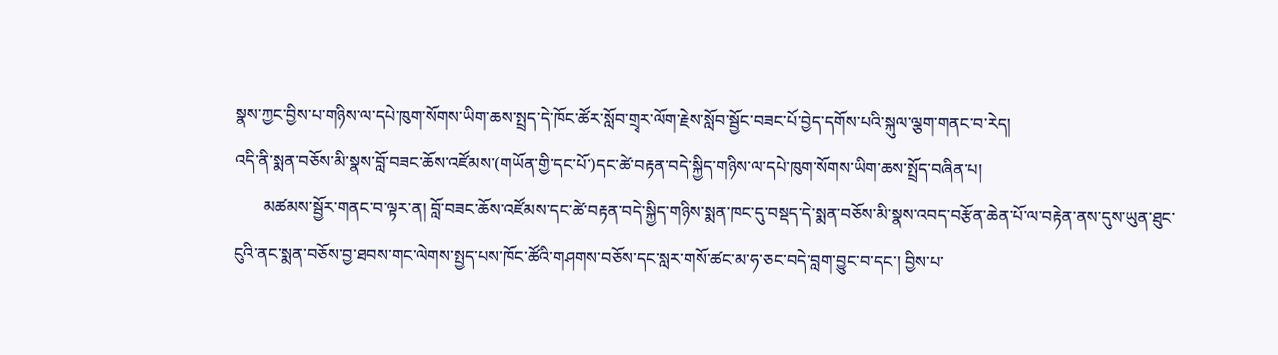སྣས་ཀྱང་བྱིས་པ་གཉིས་ལ་དཔེ་ཁུག་སོགས་ཡིག་ཆས་སྤྲད་དེ་ཁོང་ཚོར་སློབ་གྲྭར་ལོག་རྗེས་སློབ་སྦྱོང་བཟང་པོ་བྱེད་དགོས་པའི་སྐུལ་ལྕག་གནང་བ་རེད།
འདི་ནི་སྨན་བཅོས་མི་སྣས་བློ་བཟང་ཆོས་འཛོམས་(གཡོན་གྱི་དང་པོ་)དང་ཚེ་བརྟན་བདེ་སྐྱིད་གཉིས་ལ་དཔེ་ཁུག་སོགས་ཡིག་ཆས་སྤྲོད་བཞིན་པ།
       མཚམས་སྦྱོར་གནང་བ་ལྟར་ན། བློ་བཟང་ཆོས་འཛོམས་དང་ཚེ་བརྟན་བདེ་སྐྱིད་གཉིས་སྨན་ཁང་དུ་བསྡད་དེ་སྨན་བཅོས་མི་སྣས་འབད་བརྩོན་ཆེན་པོ་ལ་བརྟེན་ནས་དུས་ཡུན་ཐུང་ངུའི་ནང་སྨན་བཅོས་བྱ་ཐབས་གང་ལེགས་སྤྱད་པས་ཁོང་ཚོའི་གཤགས་བཅོས་དང་སླར་གསོ་ཚང་མ་ཧ་ཅང་བདེ་བླག་བྱུང་བ་དང་། བྱིས་པ་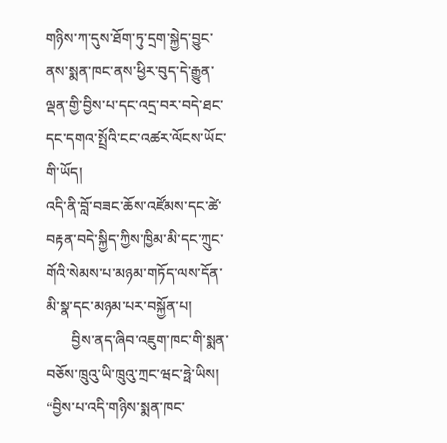གཉིས་ཀ་དུས་ཐོག་ཏུ་དྲག་སྐྱེད་བྱུང་ནས་སྨན་ཁང་ནས་ཕྱིར་བུད་དེ་རྒྱུན་ལྡན་གྱི་བྱིས་པ་དང་འདྲ་བར་བདེ་ཐང་དང་དགའ་སྤྲོའི་ངང་འཚར་ལོངས་ཡོང་གི་ཡོད།
འདི་ནི་བློ་བཟང་ཆོས་འཛོམས་དང་ཚེ་བརྟན་བདེ་སྐྱིད་ཀྱིས་ཁྱིམ་མི་དང་ཀྲུང་གོའི་སེམས་པ་མཉམ་གཏོད་ལས་དོན་མི་སྣ་དང་མཉམ་པར་བསྐྱོན་པ།
       བྱིས་ནད་ཞིབ་འཇུག་ཁང་གི་སྨན་བཅོས་ཁྲུའུ་ཡི་ཁྲུའུ་ཀྲང་ཝང་ཧྥེ་ཡིས། “བྱིས་པ་འདི་གཉིས་སྨན་ཁང་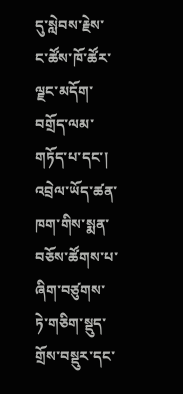དུ་སླེབས་རྗེས་ང་ཚོས་ཁོ་ཚོར་ལྗང་མདོག་བགྲོད་ལམ་གཏོད་པ་དང་། འབྲེལ་ཡོད་ཚན་ཁག་གིས་སྨན་བཅོས་ཚོགས་པ་ཞིག་བཙུགས་ཏེ་གཅིག་སྡུད་གྲོས་བསྡུར་དང་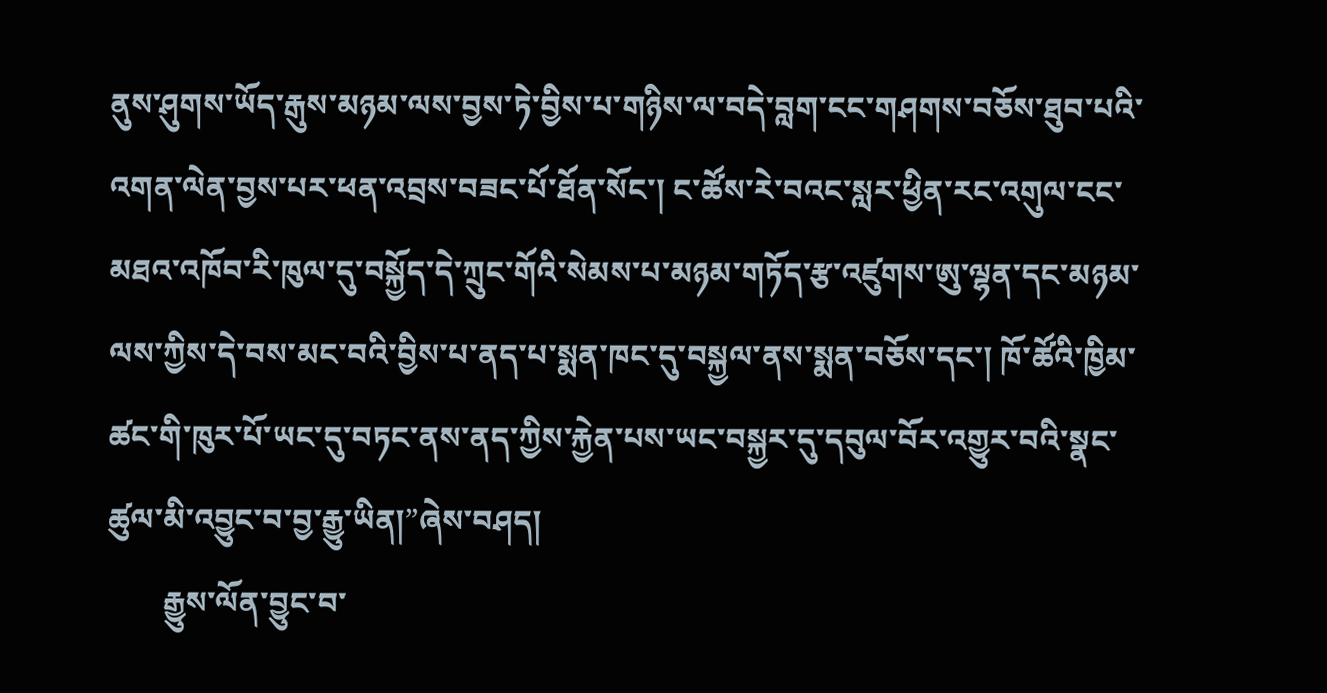ནུས་ཤུགས་ཡོད་རྒུས་མཉམ་ལས་བྱས་ཏེ་བྱིས་པ་གཉིས་ལ་བདེ་བླག་ངང་གཤགས་བཅོས་ཐུབ་པའི་འགན་ལེན་བྱས་པར་ཕན་འབྲས་བཟང་པོ་ཐོན་སོང་། ང་ཚོས་རེ་བའང་སླར་ཕྱིན་རང་འགུལ་ངང་མཐའ་འཁོབ་རི་ཁུལ་དུ་བསྐྱོད་དེ་ཀྲུང་གོའི་སེམས་པ་མཉམ་གཏོད་རྩ་འཛུགས་ཨུ་ལྷན་དང་མཉམ་ལས་ཀྱིས་དེ་བས་མང་བའི་བྱིས་པ་ནད་པ་སྨན་ཁང་དུ་བསྐྱལ་ནས་སྨན་བཅོས་དང་། ཁོ་ཚོའི་ཁྱིམ་ཚང་གི་ཁུར་པོ་ཡང་དུ་བཏང་ནས་ནད་ཀྱིས་རྐྱེན་པས་ཡང་བསྐྱར་དུ་དབུལ་བོར་འགྱུར་བའི་སྣང་ཚུལ་མི་འབྱུང་བ་བྱ་རྒྱུ་ཡིན།”ཞེས་བཤད།
       རྒྱུས་ལོན་བྱུང་བ་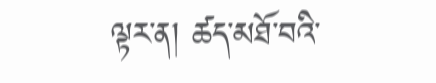ལྟར་ན། ཚད་མཐོ་བའི་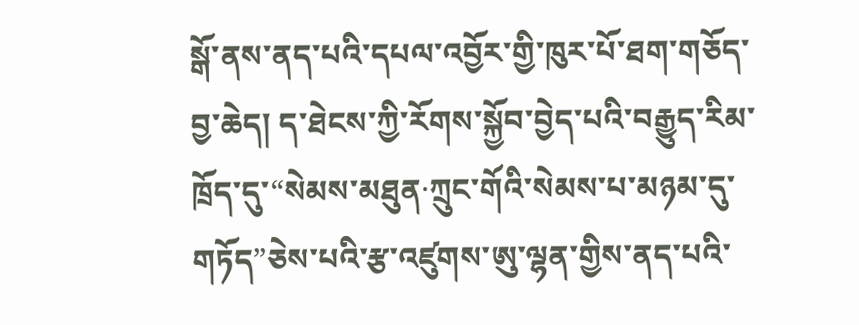སྒོ་ནས་ནད་པའི་དཔལ་འབྱོར་གྱི་ཁུར་པོ་ཐག་གཅོད་བྱ་ཆེད། ད་ཐེངས་ཀྱི་རོགས་སྐྱོབ་བྱེད་པའི་བརྒྱུད་རིམ་ཁྲོད་དུ་“སེམས་མཐུན·ཀྲུང་གོའི་སེམས་པ་མཉམ་དུ་གཏོད”ཅེས་པའི་རྩ་འཛུགས་ཨུ་ལྷན་གྱིས་ནད་པའི་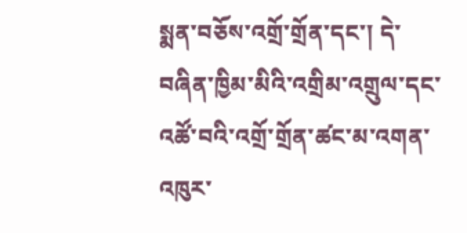སྨན་བཅོས་འགྲོ་གྲོན་དང་། དེ་བཞིན་ཁྱིམ་མིའི་འགྲིམ་འགྲུལ་དང་འཚོ་བའི་འགྲོ་གྲོན་ཚང་མ་འགན་འཁུར་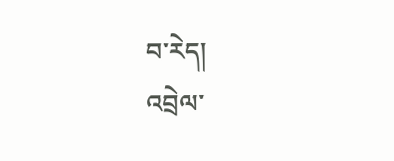བ་རེད།
འབྲེལ་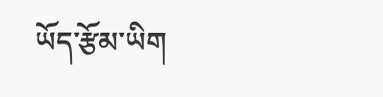ཡོད་རྩོམ་ཡིག